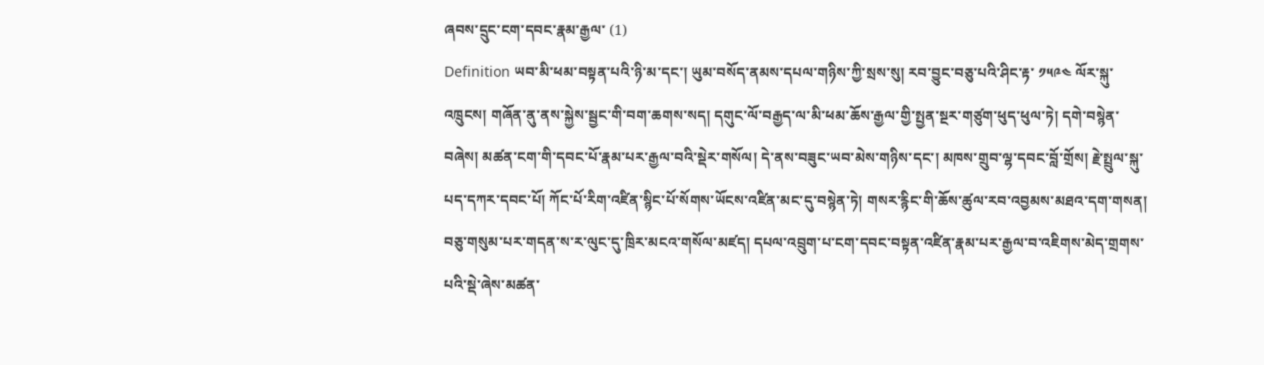ཞབས་དྲུང་ངག་དབང་རྣམ་རྒྱལ་ (1)
Definition ཡབ་མི་ཕམ་བསྟན་པའི་ཉི་མ་དང་། ཡུམ་བསོད་ནམས་དཔལ་གཉིས་ཀྱི་སྲས་སུ། རབ་བྱུང་བཅུ་པའི་ཤིང་རྟ་ ༡༥༩༤ ལོར་སྐུ་འཁྲུངས། གཞོན་ནུ་ནས་སྐྱེས་སྦྱང་གི་བག་ཆགས་སད། དགུང་ལོ་བརྒྱད་ལ་མི་ཕམ་ཆོས་རྒྱལ་གྱི་སྤྱན་སྔར་གཙུག་ཕུད་ཕུལ་ཏེ། དགེ་བསྙེན་བཞེས། མཚན་ངག་གི་དབང་པོ་རྣམ་པར་རྒྱལ་བའི་སྡེར་གསོལ། དེ་ནས་བཟུང་ཡབ་མེས་གཉིས་དང་། མཁས་གྲུབ་ལྷ་དབང་བློ་གྲོས། རྗེ་སྤྲུལ་སྐུ་པད་དཀར་དབང་པོ། ཀོང་པོ་རིག་འཛིན་སྙིང་པོ་སོགས་ཡོངས་འཛིན་མང་དུ་བསྙེན་ཏེ། གསར་རྙིང་གི་ཆོས་ཚུལ་རབ་འབྱམས་མཐའ་དག་གསན། བཅུ་གསུམ་པར་གདན་ས་ར་ལུང་དུ་ཁྲིར་མངའ་གསོལ་མཛད། དཔལ་འབྲུག་པ་ངག་དབང་བསྟན་འཛིན་རྣམ་པར་རྒྱལ་བ་འཇིགས་མེད་གྲགས་པའི་སྡེ་ཞེས་མཚན་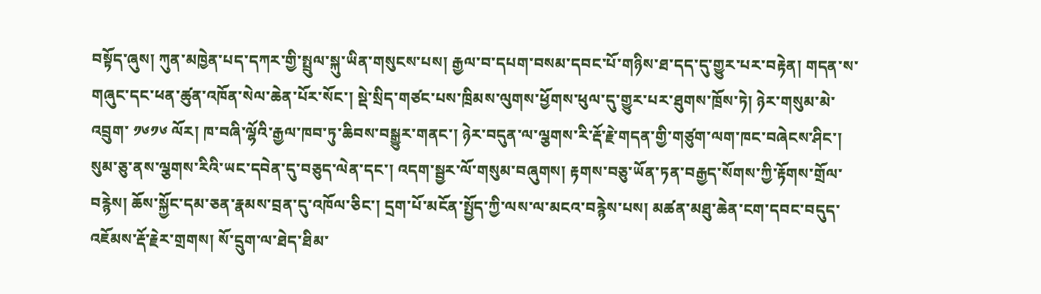བསྟོད་ཞུས། ཀུན་མཁྱེན་པད་དཀར་གྱི་སྤྲུལ་སྐུ་ཡིན་གསུངས་པས། རྒྱལ་བ་དཔག་བསམ་དབང་པོ་གཉིས་ཐ་དད་དུ་གྱུར་པར་བརྟེན། གདན་ས་གཞུང་དང་ཕན་ཚུན་འཁོན་སེལ་ཆེན་པོར་སོང་། སྡེ་སྲིད་གཙང་པས་ཁྲིམས་ལུགས་ཕྱོགས་ཕུལ་དུ་གྱུར་པར་ཐུགས་ཁྲོས་ཏེ། ཉེར་གསུམ་མེ་འབྲུག་ ༡༦༡༦ ལོར། ཁ་བཞི་ལྷོའི་རྒྱལ་ཁབ་ཏུ་ཆིབས་བསྒྱུར་གནང་། ཉེར་བདུན་ལ་ལྕགས་རི་རྡོ་རྗེ་གདན་གྱི་གཙུག་ལག་ཁང་བཞེངས་ཤིང་། སུམ་ཅུ་ནས་ལྕགས་རིའི་ཡང་དབེན་དུ་བཅུད་ལེན་དང་། འདག་སྦྱར་ལོ་གསུམ་བཞུགས། རྟགས་བཅུ་ཡོན་ཏན་བརྒྱད་སོགས་ཀྱི་རྟོགས་གྲོལ་བརྙེས། ཆོས་སྐྱོང་དམ་ཅན་རྣམས་བྲན་དུ་འཁོལ་ཅིང་། དྲག་པོ་མངོན་སྤྱོད་ཀྱི་ལས་ལ་མངའ་བརྙེས་པས། མཚན་མཐུ་ཆེན་ངག་དབང་བདུད་འཇོམས་རྡོ་རྗེར་གྲགས། སོ་དྲུག་ལ་ཐེད་ཐིམ་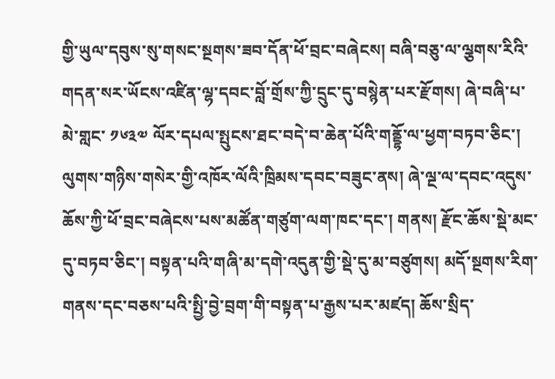གྱི་ཡུལ་དབུས་སུ་གསང་སྔགས་ཟབ་དོན་ཕོ་བྲང་བཞེངས། བཞི་བཅུ་ལ་ལྕགས་རིའི་གདན་སར་ཡོངས་འཛིན་ལྷ་དབང་བློ་གྲོས་ཀྱི་དྲུང་དུ་བསྙེན་པར་རྫོགས། ཞེ་བཞི་པ་མེ་གླང་ ༡༦༣༧ ལོར་དཔལ་སྤུངས་ཐང་བདེ་བ་ཆེན་པོའི་གནྡྷོ་ལ་ཕྱག་བཏབ་ཅིང་། ལུགས་གཉིས་གསེར་གྱི་འཁོར་ལོའི་ཁྲིམས་དབང་བཟུང་ནས། ཞེ་ལྔ་ལ་དབང་འདུས་ཆོས་ཀྱི་ཕོ་བྲང་བཞེངས་པས་མཚོན་གཙུག་ལག་ཁང་དང་། གནས། རྫོང་ཆོས་སྡེ་མང་དུ་བཏབ་ཅིང་། བསྟན་པའི་གཞི་མ་དགེ་འདུན་གྱི་སྡེ་དུ་མ་བཙུགས། མདོ་སྔགས་རིག་གནས་དང་བཅས་པའི་སྤྱི་བྱེ་བྲག་གི་བསྟན་པ་རྒྱས་པར་མཛད། ཆོས་སྲིད་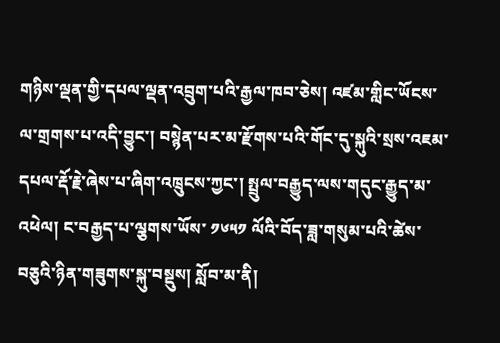གཉིས་ལྡན་གྱི་དཔལ་ལྡན་འབྲུག་པའི་རྒྱལ་ཁབ་ཅེས། འཛམ་གླིང་ཡོངས་ལ་གྲགས་པ་འདི་བྱུང་། བསྙེན་པར་མ་རྫོགས་པའི་གོང་དུ་སྐུའི་སྲས་འཇམ་དཔལ་རྡོ་རྗེ་ཞེས་པ་ཞིག་འཁྲུངས་ཀྱང་། སྤྲུལ་བརྒྱུད་ལས་གདུང་རྒྱུད་མ་འཕེལ། ང་བརྒྱད་པ་ལྕགས་ཡོས་ ༡༦༥༡ ལོའི་བོད་ཟླ་གསུམ་པའི་ཚེས་བཅུའི་ཉིན་གཟུགས་སྐུ་བསྡུས། སློབ་མ་ནི།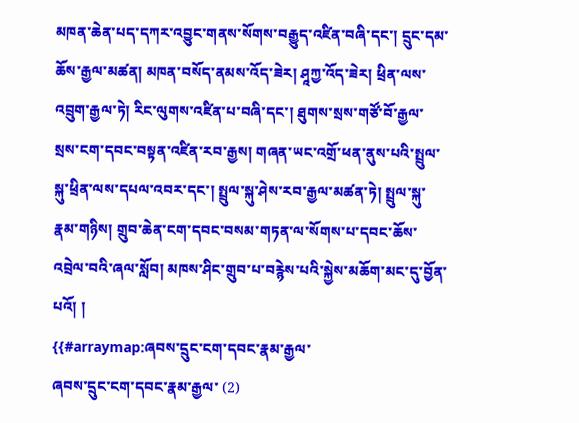མཁན་ཆེན་པད་དཀར་འབྱུང་གནས་སོགས་བརྒྱུད་འཛིན་བཞི་དང་། དྲུང་དམ་ཆོས་རྒྱལ་མཚན། མཁན་བསོད་ནམས་འོད་ཟེར། ཤཱཀྱ་འོད་ཟེར། ཕྲིན་ལས་འབྲུག་རྒྱལ་ཏེ། རིང་ལུགས་འཛིན་པ་བཞི་དང་། ཐུགས་སྲས་གཙོ་བོ་རྒྱལ་སྲས་ངག་དབང་བསྟན་འཛིན་རབ་རྒྱས། གཞན་ཡང་འགྲོ་ཕན་ནུས་པའི་སྤྲུལ་སྐུ་ཕྲིན་ལས་དཔལ་འབར་དང་། སྤྲུལ་སྐུ་ཤེས་རབ་རྒྱལ་མཚན་ཏེ། སྤྲུལ་སྐུ་རྣམ་གཉིས། གྲུབ་ཆེན་ངག་དབང་བསམ་གཏན་ལ་སོགས་པ་དབང་ཆོས་འབྲེལ་བའི་ཞལ་སློབ། མཁས་ཤིང་གྲུབ་པ་བརྙེས་པའི་སྐྱེས་མཆོག་མང་དུ་བྱོན་པའོ། །
{{#arraymap:ཞབས་དྲུང་ངག་དབང་རྣམ་རྒྱལ་
ཞབས་དྲུང་ངག་དབང་རྣམ་རྒྱལ་ (2)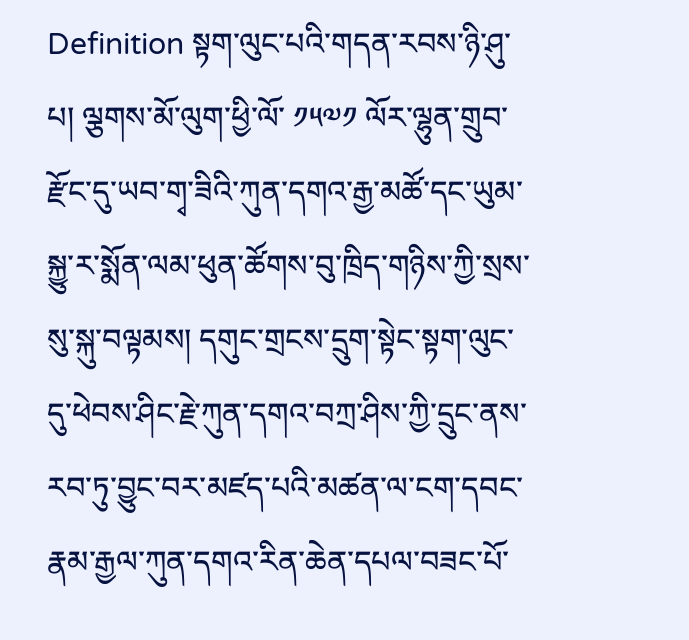Definition སྟག་ལུང་པའི་གདན་རབས་ཉི་ཤུ་པ། ལྕགས་མོ་ལུག་ཕྱི་ལོ་ ༡༥༧༡ ལོར་ལྷུན་གྲུབ་རྫོང་དུ་ཡབ་གྭ་ཟིའི་ཀུན་དགའ་རྒྱ་མཚོ་དང་ཡུམ་སྐྱུ་ར་སྨོན་ལམ་ཕུན་ཚོགས་བུ་ཁྲིད་གཉིས་ཀྱི་སྲས་སུ་སྐུ་བལྟམས། དགུང་གྲངས་དྲུག་སྟེང་སྟག་ལུང་དུ་ཕེབས་ཤིང་རྗེ་ཀུན་དགའ་བཀྲ་ཤིས་ཀྱི་དྲུང་ནས་རབ་ཏུ་བྱུང་བར་མཛད་པའི་མཚན་ལ་ངག་དབང་རྣམ་རྒྱལ་ཀུན་དགའ་རིན་ཆེན་དཔལ་བཟང་པོ་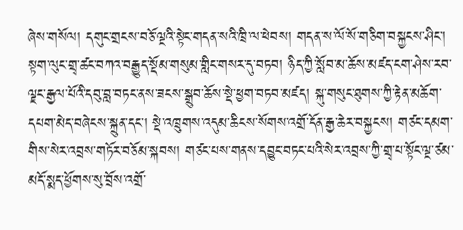ཞེས་གསོལ། དགུང་གྲངས་བཅོ་ལྔའི་སྟེང་གདན་སའི་ཁྲི་ལ་ཕེབས། གདན་ས་ལོ་སོ་གཅིག་བསྐྱངས་ཤིང་། སྟག་ལུང་གྲྭ་ཚང་བཀའ་བརྒྱུད་སྡོམ་གསུམ་གླིང་གསར་དུ་བཏབ། ཉིད་ཀྱི་སློབ་མ་ཆོས་མཛད་ངག་ཤེས་རབ་ལྗང་རྒྱལ་པོའི་དབུ་བླ་བཏང་ནས་ཟངས་སྒྲུབ་ཆོས་སྡེ་ཕྱག་བཏབ་མཛད། སྐུ་གསུང་ཐུགས་ཀྱི་རྟེན་མཆོག་དཔག་མེད་བཞེངས་སྐྲུན་དང་། སྡེ་འཁྲུགས་འདུམ་ཆིངས་སོགས་འགྲོ་དོན་རྒྱ་ཆེར་བསྐྱངས། གཙང་དམག་གིས་སེར་འབྲས་གཏོར་བཅོམ་སྐབས། གཙང་པས་གནས་དབྱུང་བཏང་པའི་སེར་འབྲས་ཀྱི་གྲྭ་པ་སྟོང་ལྔ་ཙམ་མདོ་སྨད་ཕྱོགས་སུ་བྲོས་འགྲོ་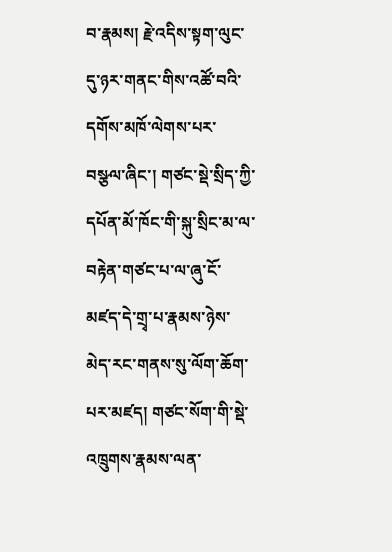བ་རྣམས། རྗེ་འདིས་སྟག་ལུང་དུ་ཉར་གནང་གིས་འཚོ་བའི་དགོས་མཁོ་ལེགས་པར་བསྩལ་ཞིང་། གཙང་སྡེ་སྲིད་ཀྱི་དཔོན་མོ་ཁོང་གི་སྐུ་སྲིང་མ་ལ་བརྟེན་གཙང་པ་ལ་ཞུ་ངོ་མཛད་དེ་གྲྭ་པ་རྣམས་ཉེས་མེད་རང་གནས་སུ་ལོག་ཆོག་པར་མཛད། གཙང་སོག་གི་སྡེ་འཁྲུགས་རྣམས་ལན་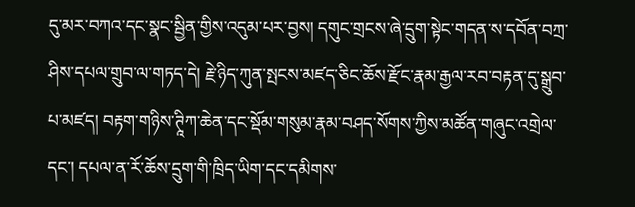དུ་མར་བཀའ་དང་སྣང་སྦྱིན་གྱིས་འདུམ་པར་བྱས། དགུང་གྲངས་ཞེ་དྲུག་སྟེང་གདན་ས་དབོན་བཀྲ་ཤིས་དཔལ་གྲུབ་ལ་གཏད་དེ། རྗེ་ཉིད་ཀུན་སྤངས་མཛད་ཅིང་ཆོས་རྫོང་རྣམ་རྒྱལ་རབ་བརྟན་དུ་སྒྲུབ་པ་མཛད། བརྟག་གཉིས་ཊཱིཀ་ཆེན་དང་སྡོམ་གསུམ་རྣམ་བཤད་སོགས་ཀྱིས་མཚོན་གཞུང་འགྲེལ་དང་། དཔལ་ན་རོ་ཆོས་དྲུག་གི་ཁྲིད་ཡིག་དང་དམིགས་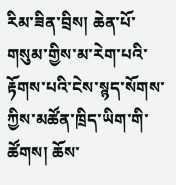རིམ་ཟིན་བྲིས། ཆེན་པོ་གསུམ་གྱིས་མ་རེག་པའི་རྟོགས་པའི་ངེས་སྙད་སོགས་ཀྱིས་མཚོན་ཁྲིད་ཡིག་གི་ཚོགས། ཆོས་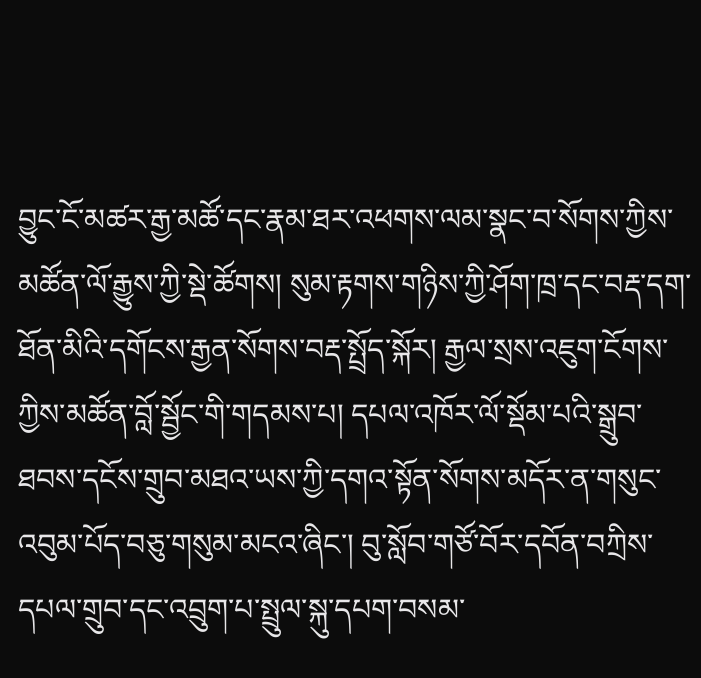བྱུང་ངོ་མཚར་རྒྱ་མཚོ་དང་རྣམ་ཐར་འཕགས་ལམ་སྣང་བ་སོགས་ཀྱིས་མཚོན་ལོ་རྒྱུས་ཀྱི་སྡེ་ཚོགས། སུམ་རྟགས་གཉིས་ཀྱི་ཤོག་ཁྲ་དང་བརྡ་དག་ཐོན་མིའི་དགོངས་རྒྱན་སོགས་བརྡ་སྤྲོད་སྐོར། རྒྱལ་སྲས་འཇུག་ངོགས་ཀྱིས་མཚོན་བློ་སྦྱོང་གི་གདམས་པ། དཔལ་འཁོར་ལོ་སྡོམ་པའི་སྒྲུབ་ཐབས་དངོས་གྲུབ་མཐའ་ཡས་ཀྱི་དགའ་སྟོན་སོགས་མདོར་ན་གསུང་འབུམ་པོད་བཅུ་གསུམ་མངའ་ཞིང་། བུ་སློབ་གཙོ་བོར་དབོན་བཀྲིས་དཔལ་གྲུབ་དང་འབྲུག་པ་སྤྲུལ་སྐུ་དཔག་བསམ་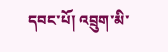དབང་པོ། འབྲུག་མི་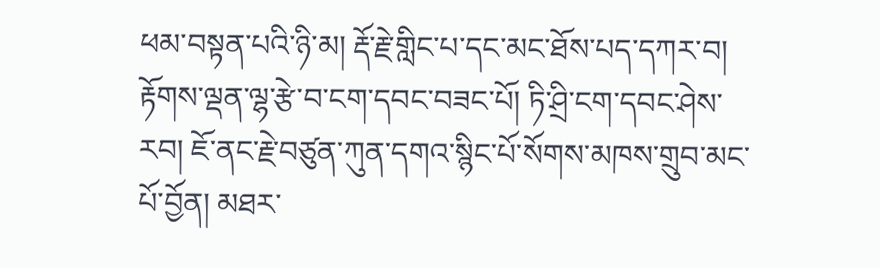ཕམ་བསྟན་པའི་ཉི་མ། རྡོ་རྗེ་གླིང་པ་དང་མང་ཐོས་པད་དཀར་བ། རྟོགས་ལྡན་ལྷ་རྩེ་བ་ངག་དབང་བཟང་པོ། ཏི་ཤྲི་ངག་དབང་ཤེས་རབ། ཇོ་ནང་རྗེ་བཙུན་ཀུན་དགའ་སྙིང་པོ་སོགས་མཁས་གྲུབ་མང་པོ་བྱོན། མཐར་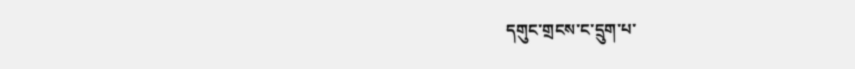དགུང་གྲངས་ང་དྲུག་པ་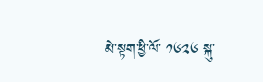མེ་སྟག་ཕྱི་ལོ་ ༡༦༢༦ སྐུ་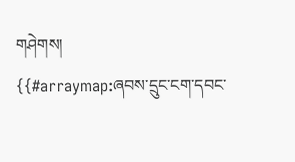གཤེགས།
{{#arraymap:ཞབས་དྲུང་ངག་དབང་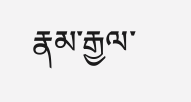རྣམ་རྒྱལ་